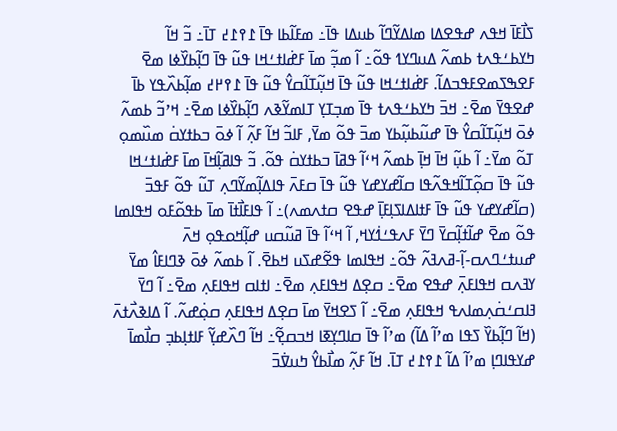ߖߊ߯ߓߊ߫ ߞߟߍ ߝߟߐߡߊ ߘߊߡߌ߬ߣߊ߬ ߕߎߡߊ ߟߊ߫߸ ߘߓߊ߬ߕߊ ߟߊ߫ ߁߉߁߄ ߠߊ߫߸ ߏ߬ ߞߊ߬ ߤߌߕߑߟߍߙ ߕߘߍ߬ ߡߎߣߌߗ ߟߋ߬߸ ߊ߬ ߘߏ߲߬ ߘߊ߫ ߓߝ߭ߊߙߑߞߊ ߟߎ߬ ߟߊ߫ ߣߊ߲߬ߕߌ߰ߦߊ ߘߐ߫ ߓߐߒߖߘߐߓߟߏߡߊ߬. ߓߝ߭ߊߙߑߞߊ ߟߎ߬ ߟߊ߫ ߞߎ߲߬ߠߊ߬ߛߌ߮ ߟߎ߬ ߟߊ߫ ߁߉߂߄ ߘߊ߲߬ߕߍ߰ߟߌ ߕߊ߫ ߝߐߟߌ߫ ߘߐ߫߸ ߞߏ߫ ߤߌߕߑߟߍߙ ߟߊ߫ ߘߏ߲ߠߌ߲ ߠߊߘߌ߬ߢߍ ߣߊ߲߬ߕߌ߰ߦߊ ߘߐ߫߸ ߞߴߏ߬ ߕߘߍ߬ ߦߋ߫ ߞߎ߲߬ߠߊ߬ߛߌ߮ ߟߊ߫ ߝߎ߬ߕߎ߲߬ߕߌ ߘߏ߫ ߟߋ߬ ߘߌ߫, ߓߊߏ߬ ߞߊ߬ ߓߍ߲߬ ߊ߬ ߦߋ߫ ߏߕߙߌߛ߭ ߘߎ߰ߘߋ߲ ߠߋ߬ ߘߌ߫߸ ߊ߬ ߕߎ߲߬ ߞߊ߫ ߞߊ߲߫ ߕߘߍ߬ ߞߵߊ߬ ߟߥߊ߫ ߏߕߙߌߛ߭ ߟߋ߬. ߏ߬ ߟߊߥߊ߲߬ߞߊ߫ ߘߊ߫ ߓߝ߭ߊߙߑߞߊ ߟߎ߬ ߟߊ߫ ߛߋ߲߬ߠߊ߬ߞߟߍ߬ߟߊ ߛߊ߬ߝߌߝߌ ߟߎ߬ ߟߊ߫ ߛߓߍ߫ ߟߊߡߊ߲߬ߘߌ߬ߣߍ߲ ߠߎ߬ ߟߋ߬ ߓߟߏ߫ (ߛߊ߬ߝߌߝߌ ߟߎ߬ ߟߊ߫ ߓߙߊߡߊߖߊ߲ߓߊ߲߫ ߝߟߐ ߛߙߍߘߍ)߸ ߊ߬ ߟߊߓߊ߯ߙߊ߫ ߘߊ߫ ߕߟߋ߬ߓߋ ߞߟߊߘߊ ߟߋ߬ ߘߐ߫ ߝߊ߬ߙߊ߲߬ߛߌ߫ ߣߌ߫ ߓߍߟߑߗ߭ߌߞ, ߊ߬ ߞߵߊ߬ ߟߊ߫ ߥߎ߬ߛߎ ߝߊ߲߬ߞߋߟߋ߲ ߞߍ߫ ߝߎߙߑߣߍߛ-ߊ߲߬-ߥߍߔߍ߬ ߟߋ߬߸ ߞߟߊߘߊ ߟߐ߬ߝߖߎ ߞߕߐ߫. ߊ߬ ߕߘߍ߬ ߦߋ߫ ߢߣߊߓߊ߮ ߘߌ߫ ߌߔߍߛ ߞߟߊߓߍ߲߫ ߝߟߐ ߘߐ߫߸ ߛߐ߲ߡ ߞߟߊߓߍ߲ ߘߐ߫߸ ߊߙߊߛ ߞߟߊߓߍ߲ ߘߐ߫߸ ߊ߬ ߣߌ߫ ߔߊߛߑߛ߭ߍ߲ߘߊߍߟ ߞߟߊߓߍ߲ ߘߐ߫߸ ߊ߬ ߖߐߞߌ߫ ߘߊ߫ ߛߐ߲ߡ ߞߟߊߓߍ߲ ߛߋ߲߭ߝߍ߬. ߊ߬ ߡߊߢߍ߯ߙߍ߫ (ߞߊ߬ ߣߊ߲߬ߕߌ߰ ߖߟߊ ߘߴߊ߬ ߡߊ߬) ߘߴߊ߬ ߟߊ߫ ߛߊߣߌ߲ߧߊ ߞߏߛߐ߲߬߸ ߞߊ߬ ߣߍ߰ߝߌ߲߬ ߓߊߙߊ߲ߕߏ߲ ߛߊ߯ߘߊ߫ ߝߌߟߊߣߊ߲ ߘߴߊ߬ ߡߊ߬ ߁߉߁߄ ߠߊ߫. ߞߊ߬ ߓߍ߲߬ ߘߊ߯ߕߌ߮ ߤߎߜ߭ߏ߫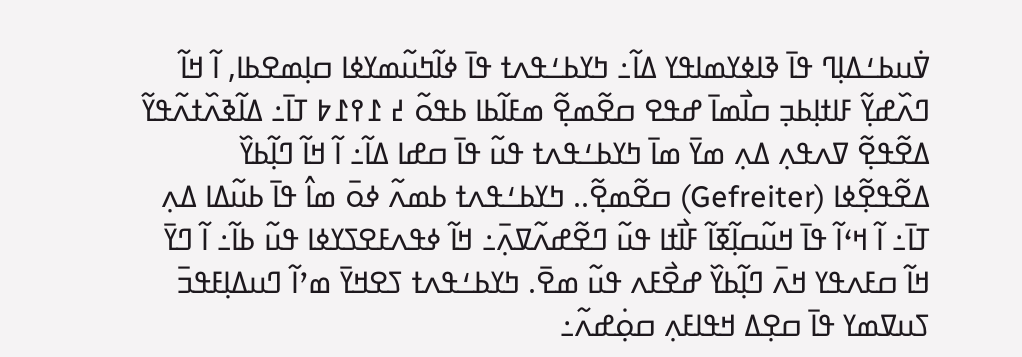ߜ߭ߎߕߑߡߊ߲ߣ ߟߊ߫ ߢߊߦߌߘߊߟߌ ߡߊ߬߸ ߤߌߕߑߟߍߙ ߟߊ߫ ߦߊ߬ߤߎ߬ߘߌߦߊ ߛߊ߲ߘߐߕߊ, ߊ߬ ߞߊ߬ ߣߍ߰ߝߌ߲߬ ߓߊߙߊ߲ߕߏ߲ ߛߊ߯ߘߊ߫ ߝߟߐ ߛߐ߬ߘߐ߲߬ ߘߓߊ߬ߕߊ ߕߟߋ߬ ߄ ߁߉߁߈ ߠߊ߫߸ ߡߊ߬ߢߍ߰ߙߍ߬ߟߌ߬ ߡߐ߬ߟߐ߲߬ ߜߍߟߍ߲ ߡߍ߲ ߘߌ߫ ߘߊ߫ ߤߌߕߑߟߍߙ ߟߎ߬ ߟߊ߫ ߛߝߊ ߡߊ߬߸ ߊ߬ ߞߊ߬ ߣߊ߲߬ߕߌ߰ ߡߐ߬ߟߐ߲߬ߦߊ (Gefreiter) ߛߐ߬ߘߐ߲߬.. ߤߌߕߑߟߍߙ ߕߘߍ߬ ߦߋ߫ ߘߊ߮ ߟߊ߫ ߕߎ߬ߡߊ ߡߍ߲ ߠߊ߫߸ ߊ߬ ߞߵߊ߬ ߟߊ߫ ߞߎ߬ߛߊ߲߬ߧߊ߬ ߓߊ߯ߙߊ ߟߎ߬ ߣߐ߬ߝߍ߬ߜߍ߲߫߸ ߞߊ߬ ߦߟߍߓߐߖߌߦߊ ߟߎ߬ ߕߊ߬߸ ߊ߬ ߣߌ߫ ߞߊ߬ ߛߓߍߟߌ ߞߍ߫ ߣߊ߲߬ߕߌ߰ ߝߐ߯ߓߍ ߟߎ߬ ߘߐ߫. ߤߌߕߑߟߍߙ ߖߐߞߌ߫ ߘߴߊ߬ ߣߎߡߊ߲ߓߟߏ߫ ߖߎߜߘߌ ߟߊ߫ ߛߐ߲ߡ ߞߟߊߓߍ߲ ߛߋ߲߭ߝߍ߬߸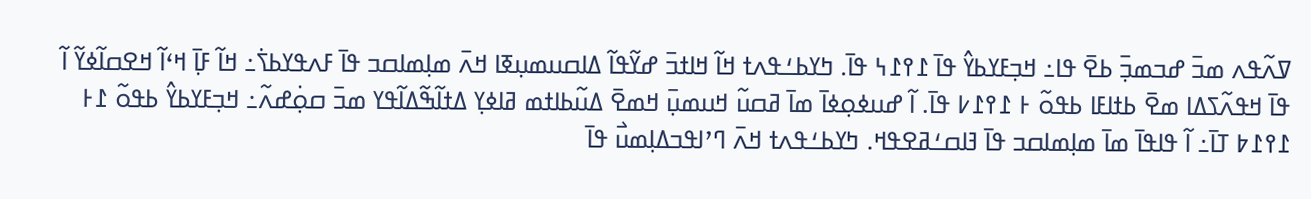ߜߍ߬ߟߍ ߘߏ߫ ߝߏߘߏ߲߫ ߕߐ߫ ߟߊ߸ ߞߏ߲ߓߌߕߌ߮ ߟߊ߫ ߁߉߁߆ ߟߊ߫. ߤߌߕߑߟߍߙ ߞߊ߬ ߞߊߙߏ߫ ߝߌ߬ߟߊ߬ ߡߊߛߎߘߎ߲ߧߊ ߞߍ߫ ߘߊ߲ߘߊߛߏ ߟߊ߫ ߓߍߟߌߕߖ߭߸ ߞߊ߬ ߓߊ߲߫ ߞߵߊ߬ ߞߐߛߊ߬ߦߌ߬ ߊ߬ ߟߊ߫ ߞߟߍ߬ߖߡߊ ߘߐ߫ ߕߙߊߓߊ ߕߟߋ߬ ߅ ߁߉߁߇ ߟߊ߫. ߊ߬ ߝߎߦߋ߲ߦߊ߫ ߘߊ߫ ߥߛߎ߬ ߞߎߘߎ߲߫ ߞߘߐ߫ ߡߎ߬ߕߊߙߘ ߥߊߦߌ߲ ߡߙߊ߬ߒ߬ߡߊ߬ߟߌ ߘߏ߫ ߛߋ߲߭ߝߍ߬߸ ߞߏ߲ߓߌߕߌ߮ ߕߟߋ߬ ߁߅ ߁߉߁߈ ߠߊ߫߸ ߊ߬ ߟߊߟߊ߫ ߘߊ߫ ߘߊ߲ߘߊߛߏ ߟߊ߫ ߔߊߛߑߥߐߟߞ. ߤߌߕߑߟߍߙ ߞߍ߫ ߣߴߊߟߏߡߊ߲ߘߎ߯ ߟߊ߫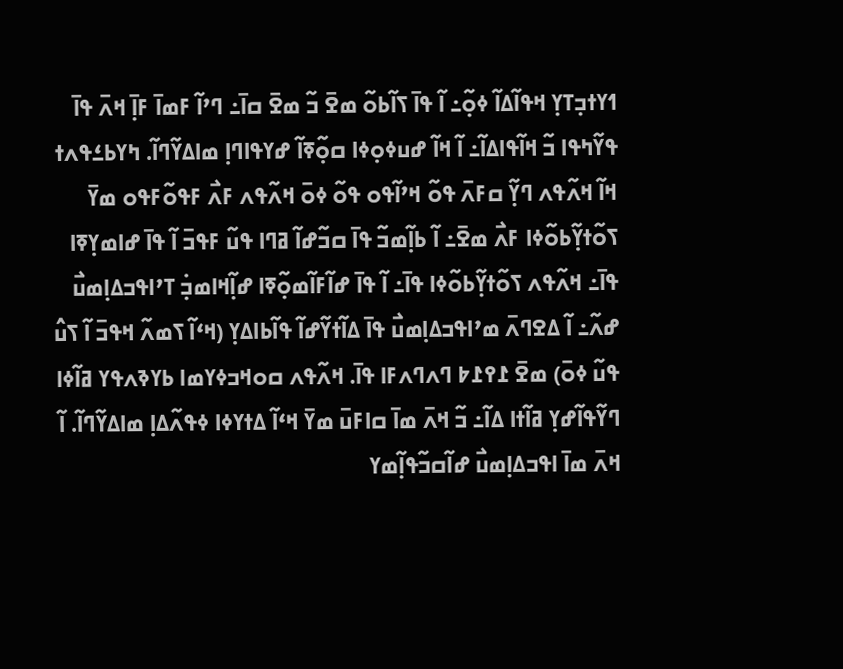ߗߌߙߏ߲ߠߌ߲ ߞߟߊ߬ߡߊ߬ ߦߋ߲߬߸ ߊ߬ ߟߊ߫ ߖߊ߬ߕߋ߬ ߘߐ߫ ߏ߬ ߘߐ߫ ߛߊ߫߸ ߣߴߊ߬ ߓߘߊ߫ ߓߊ߲߫ ߞߍ߫ ߟߊ߫ ߟߌ߬ߤߟߊ ߏ߬ ߞߊ߬ߟߊߡߊ߬߸ ߊ߬ ߞߊ߬ ߝߎߦߋ߲ߦߊ ߛߋ߲߬ߧߊ߬ ߝߌߟߊߣߊ߲ ߘߊߡߌ߬ߣߊ߬. ߤߌߕߑߟߍߙ ߞߊ߬ ߞߍ߬ߟߍ ߣߌ߲߬ ߛߓߍ߫ ߟߋ߬ ߞߴߊ߬ߟߋ ߟߋ߬ ߦߋ߫ ߞߍ߬ߟߍ ߓߍ߯ ߓߟߋ߬ߓߟߋ ߘߌ߫ ߖߋ߬ߙߌ߲߬ߕߋ߬ߦߊ ߓߍ߯ ߘߐ߫߸ ߊ߬ ߕߊ߲߬ߘߏ߬ ߟߊ߫ ߛߏ߬ߝߊ߬ ߥߣߊ ߟߎ߬ ߓߟߏ߫ ߊ߬ ߟߊ߫ ߝߊߘߌ߲ߧߊ ߟߊ߫߸ ߞߍ߬ߟߍ ߖߋ߬ߙߌ߲߬ߕߋ߬ߦߊ ߟߊ߫߸ ߊ߬ ߟߊ߫ ߝߊ߬ߓߊ߬ߘߋ߲߬ߧߊ ߝߊ߲߬ߞߊߘߏ߲߭ ߠߴߊߟߏߡߊ߲ߘߎ߯ ߝߍ߬߸ ߊ߬ ߡߐߣߍ߫ ߘߴߊߟߏߡߊ߲ߘߎ߯ ߟߊ߫ ߡߊ߬ߙߌ߬ߝߊ߬ ߟߊ߬ߕߊߡߌ߲ (ߞߵߊ߬ ߖߘߍ߬ ߞߟߏ߫ ߊ߬ ߖߎ߮ ߟߎ߬ ߦߋ߫) ߘߐ߫ ߁߉߁߈ ߣߍߣߍߓߊ ߟߊ߫. ߞߍ߬ߟߍ ߛߋߞߏߦߌߘߊ ߕߌߢߍߟߌ ߥߊ߬ߦߊ ߣߌ߬ߟߊ߬ߝߌ߲ ߥߊ߬ߙߊ ߡߊ߬߸ ߏ߬ ߞߍ߫ ߘߊ߫ ߛߊߓߎ߫ ߘߌ߫ ߞߵߊ߬ ߡߙߌߦߊ ߦߟߍ߬ߡߊ߲ ߘߊߡߌ߬ߣߊ߬. ߊ߬ ߞߍ߫ ߘߊ߫ ߊߟߏߡߊ߲ߘߎ߯ ߝߊ߬ߛߏ߬ߟߊ߲߬ߘߌ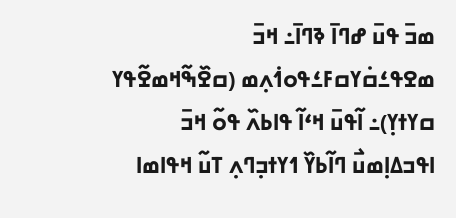ߘߏ߫ ߟߎ߫ ߝߣߊ߫ ߢߣߊ߫߸ ߞߏ߫ ߘߐߟߑߛ߭ߌߛߓߑߟߋߗ߭ߍ߲ߘ (ߛߐ߰ߒ߬ߞߘߐ߬ߟߌ ߛߌߙߌ߲)߸ ߊ߬ߟߎ߫ ߞߵߊ߬ ߟߊߕߍ߰ ߟߋ߬ ߞߏ߫ ߊߟߏߡߊ߲ߘߎ߯ ߣߊ߬ߕߌ߰ ߗߌߙߏ߲ߣߍ߲ ߠߎ߬ ߞߟߊߘߊ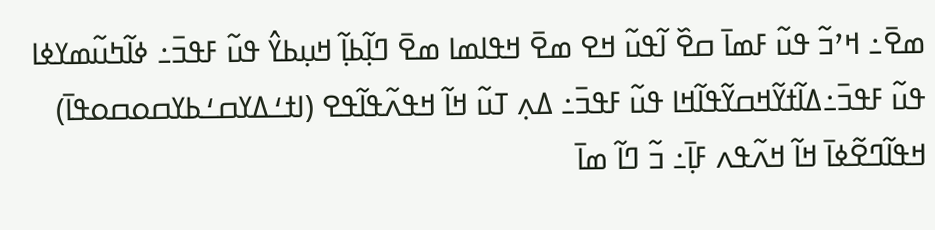ߘߐ߫߸ ߞߴߏ߬ ߟߎ߬ ߓߘߊ߫ ߛߐ߰ ߊ߬ߟߎ߬ ߞߐ ߘߐ߫ ߞߟߊߘߊ ߘߐ߫ ߣߊ߲߬ߕߊ߲߬ ߞߎ߲ߕߌ߮ ߟߎ߬ ߓߟߏ߫߸ ߦߊ߬ߤߎ߬ߘߌߦߊ ߟߎ߬ ߓߟߏ߫߸ߡߊ߬ߙߌ߬ߞߛߌ߬ߟߊ߬ߞߊ ߟߎ߬ ߓߟߏ߫߸ ߡߍ߲ ߠߎ߬ ߞߊ߬ ߞߟߍ߬ߟߊ߬ߟߐ (ߊߙߑߡߌߛߑߕߌߛߋߛߋߟߊ߫) ߞߟߊ߬ߣߐ߬ߦߊ߫ ߞߊ߬ ߞߍ߬ߟߍ ߓߊ߲߫߸ ߏ߬ ߣߊ߬ ߘߊ߫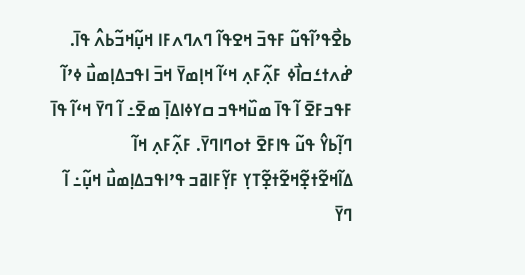ߕߐ߯ߟߴߊ߬ߟߎ߬ ߓߟߏ߫ ߞߐߟߊ߬ ߣߍߣߍߓߊ ߞߎ߲߬ߞߏ߬ߕߍ߮ ߟߊ߫. ߝ߭ߍߙߑߛߊ߯ߦ ߓߍ߲߬ߓߍ߲ ߞߵߊ߬ ߞߊ߲ߘߌ߫ ߞߏ߫ ߊߟߏߡߊ߲ߘߎ߯ ߦߴߊ߬ ߓߟߏߓߐ߫ ߊ߬ ߟߊ߫ ߘߎ߰ߞߟߏ ߛߌߦߊߡߊ߲߫ ߘߐ߫߸ ߊ߬ ߣߌ߫ ߞߵߊ߬ ߟߊ߫ ߣߊ߲߬ߕߌ߮ ߟߎ߬ ߟߊߓߐ߫ ߙߋߣߊߣߌ߫. ߓߍ߲߬ߓߍ߲ ߞߊ߬ ߡߊ߬ߞߐ߬ߙߐ߲߬ߞߐ߬ߙߐ߲߬ߠߌ߲ ߓߌ߲߬ߓߊߥߏ ߟߴߊߟߏߡߊ߲ߘߎ߯ ߞߎ߲߬߸ ߊ߬ ߣߌ߫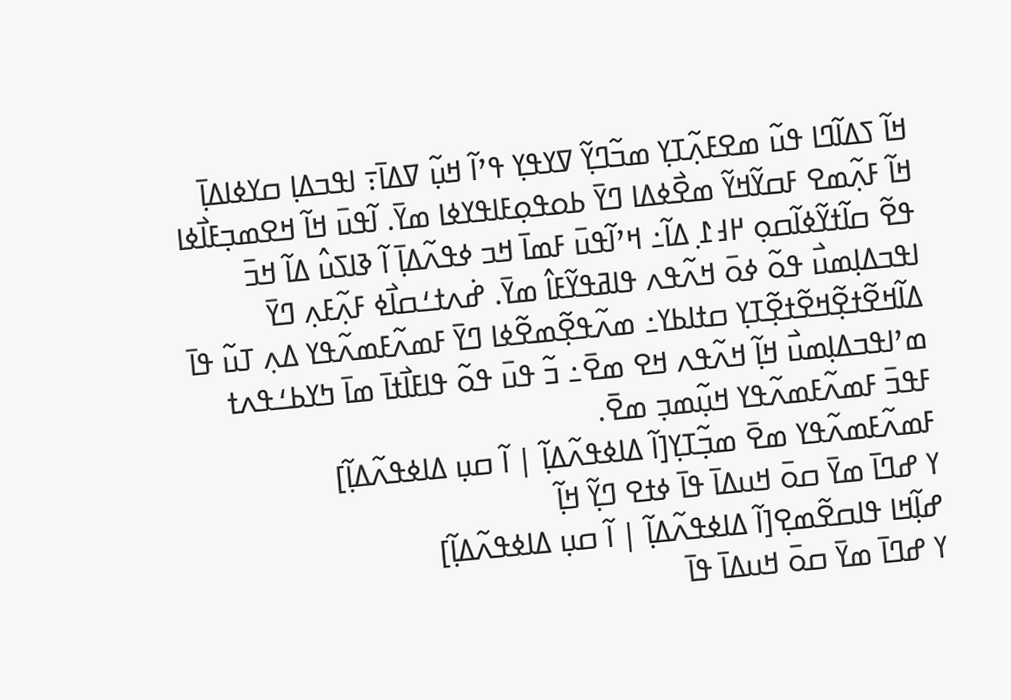ߞߊ߬ ߖߡߊ߬ߣߊ ߟߎ߬ ߘߐߓߍ߲߬ߠߌ߲ ߘߏ߬ߣߌ߲߬ ߜߌߟߌ߲ ߟߴߊ߬ ߞߎ߲߬ ߜߡߊ߫߹ ߊߟߏߡߊ߲ ߛߌߦߊߡߊ߲߫ ߞߊ߬ ߓߍ߲߬ߘߐ ߓߛߌ߬ߞߌ߬ ߘߐ߯ߦߡߊ ߣߌ߫ ߕߋߟߋ߲ߓߊߟߌߦߊ ߘߌ߫. ߊ߬ߟߎ߫ ߞߊ߬ ߞߐߘߏ߲ߓߊ߯ߦߊ ߟߐ߬ ߛߊ߬ߙߌ߬ߦߊ߬ߛߋ߲ ߂߃߁߲ ߡߊ߬߸ ߞߴߊ߬ߟߎ߫ ߓߘߊ߫ ߞߏ ߦߟߍ߬ߡߊ߲߫ ߊ߬ ߢߊߖߎ߮ ߡߊ߬ ߞߏ߫ ߊߟߏߡߊ߲ߘߎ߯ ߟߋ߬ ߦߋ߫ ߞߍ߬ߟߍ ߟߊߥߟߌ߬ߓߊ߮ ߘߌ߫. ߝ߭ߍߙߑߛߊ߯ߦ ߓߍ߲߬ߓߍ߲ ߣߌ߫ ߡߊ߬ߞߐ߬ߙߐ߲߬ߞߐ߬ߙߐ߲߬ߠߌ߲ ߛߙߊߕߌ߸ ߘߍ߬ߟߐ߲߬ߘߐ߬ߦߊ ߣߌ߫ ߓߘߍ߬ߓߘߍ߬ߟߌ ߡߍ߲ ߠߎ߬ ߟߊ߫ ߘߴߊߟߏߡߊ߲ߘߎ߯ ߞߊ߲߬ ߞߍ߬ߟߍ ߞߐ ߘߐ߫߸ ߏ߬ ߟߎ߫ ߟߋ߬ ߟߊߓߊ߯ߙߊ߫ ߘߊ߫ ߤߌߕߑߟߍߙ ߓߟߏ߫ ߓߘߍ߬ߓߘߍ߬ߟߌ ߞߎ߲߬ߘߏ߲ ߘߐ߫.
ߓߘߍ߬ߓߘߍ߬ߟߌ ߘߐ߫ ߘߏ߲߬ߠߌ߲[ߊ߬ ߡߊߦߟߍ߬ߡߊ߲߬ | ߊ߬ ߛߎ߲ ߡߊߦߟߍ߬ߡߊ߲߬]
ߌ ߝߣߊ߫ ߘߌ߫ ߛߋ߫ ߞߎߡߊ߫ ߟߊ߫ ߦߙߐ ߣߌ߲߬ ߞߊ߲߬
ߝߊ߲߬ߞߊ ߟߊߛߐ߬ߘߐ߲[ߊ߬ ߡߊߦߟߍ߬ߡߊ߲߬ | ߊ߬ ߛߎ߲ ߡߊߦߟߍ߬ߡߊ߲߬]
ߌ ߝߣߊ߫ ߘߌ߫ ߛߋ߫ ߞߎߡߊ߫ ߟߊ߫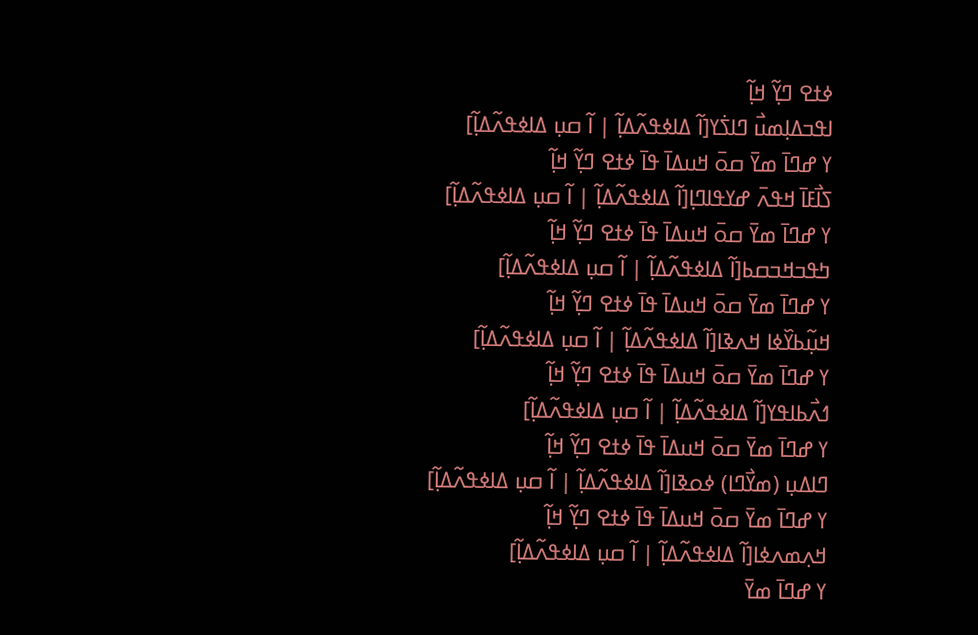ߦߙߐ ߣߌ߲߬ ߞߊ߲߬
ߊߟߏߡߊ߲ߘߎ߯ ߣߊߖ߭ߌ[ߊ߬ ߡߊߦߟߍ߬ߡߊ߲߬ | ߊ߬ ߛߎ߲ ߡߊߦߟߍ߬ߡߊ߲߬]
ߌ ߝߣߊ߫ ߘߌ߫ ߛߋ߫ ߞߎߡߊ߫ ߟߊ߫ ߦߙߐ ߣߌ߲߬ ߞߊ߲߬
ߖߊ߯ߓߊ߫ ߞߟߍ߫ ߝߌߟߊߣߊ߲[ߊ߬ ߡߊߦߟߍ߬ߡߊ߲߬ | ߊ߬ ߛߎ߲ ߡߊߦߟߍ߬ߡߊ߲߬]
ߌ ߝߣߊ߫ ߘߌ߫ ߛߋ߫ ߞߎߡߊ߫ ߟߊ߫ ߦߙߐ ߣߌ߲߬ ߞߊ߲߬
ߤߟߏߞߏߛߕ[ߊ߬ ߡߊߦߟߍ߬ߡߊ߲߬ | ߊ߬ ߛߎ߲ ߡߊߦߟߍ߬ߡߊ߲߬]
ߌ ߝߣߊ߫ ߘߌ߫ ߛߋ߫ ߞߎߡߊ߫ ߟߊ߫ ߦߙߐ ߣߌ߲߬ ߞߊ߲߬
ߞߎ߲߬ߕߌ߰ߦߊ ߞߍߢߊ[ߊ߬ ߡߊߦߟߍ߬ߡߊ߲߬ | ߊ߬ ߛߎ߲ ߡߊߦߟߍ߬ߡߊ߲߬]
ߌ ߝߣߊ߫ ߘߌ߫ ߛߋ߫ ߞߎߡߊ߫ ߟߊ߫ ߦߙߐ ߣߌ߲߬ ߞߊ߲߬
ߗߍ߯ߕߊߟߌ[ߊ߬ ߡߊߦߟߍ߬ߡߊ߲߬ | ߊ߬ ߛߎ߲ ߡߊߦߟߍ߬ߡߊ߲߬]
ߌ ߝߣߊ߫ ߘߌ߫ ߛߋ߫ ߞߎߡߊ߫ ߟߊ߫ ߦߙߐ ߣߌ߲߬ ߞߊ߲߬
ߣߊߡߎ߲ (ߘߌ߯ߣߊ) ߦߋߢߊ[ߊ߬ ߡߊߦߟߍ߬ߡߊ߲߬ | ߊ߬ ߛߎ߲ ߡߊߦߟߍ߬ߡߊ߲߬]
ߌ ߝߣߊ߫ ߘߌ߫ ߛߋ߫ ߞߎߡߊ߫ ߟߊ߫ ߦߙߐ ߣߌ߲߬ ߞߊ߲߬
ߞߍ߲ߘߍߦߊ[ߊ߬ ߡߊߦߟߍ߬ߡߊ߲߬ | ߊ߬ ߛߎ߲ ߡߊߦߟߍ߬ߡߊ߲߬]
ߌ ߝߣߊ߫ ߘߌ߫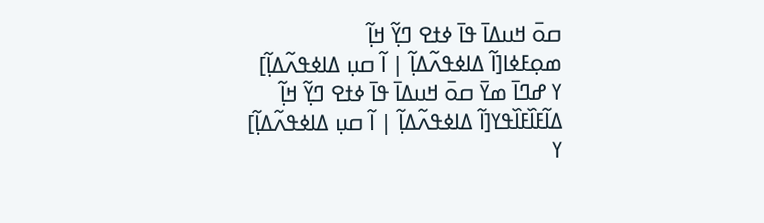ߛߋ߫ ߞߎߡߊ߫ ߟߊ߫ ߦߙߐ ߣߌ߲߬ ߞߊ߲߬
ߘߋ߲ߓߦߊ[ߊ߬ ߡߊߦߟߍ߬ߡߊ߲߬ | ߊ߬ ߛߎ߲ ߡߊߦߟߍ߬ߡߊ߲߬]
ߌ ߝߣߊ߫ ߘߌ߫ ߛߋ߫ ߞߎߡߊ߫ ߟߊ߫ ߦߙߐ ߣߌ߲߬ ߞߊ߲߬
ߡߊ߬ߓߊ߰ߓߊ߰ߟߌ[ߊ߬ ߡߊߦߟߍ߬ߡߊ߲߬ | ߊ߬ ߛߎ߲ ߡߊߦߟߍ߬ߡߊ߲߬]
ߌ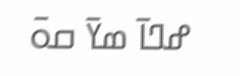ߝߣߊ߫ ߘߌ߫ ߛߋ߫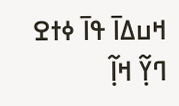ߞߎߡߊ߫ ߟߊ߫ ߦߙߐ ߣߌ߲߬ ߞߊ߲߬